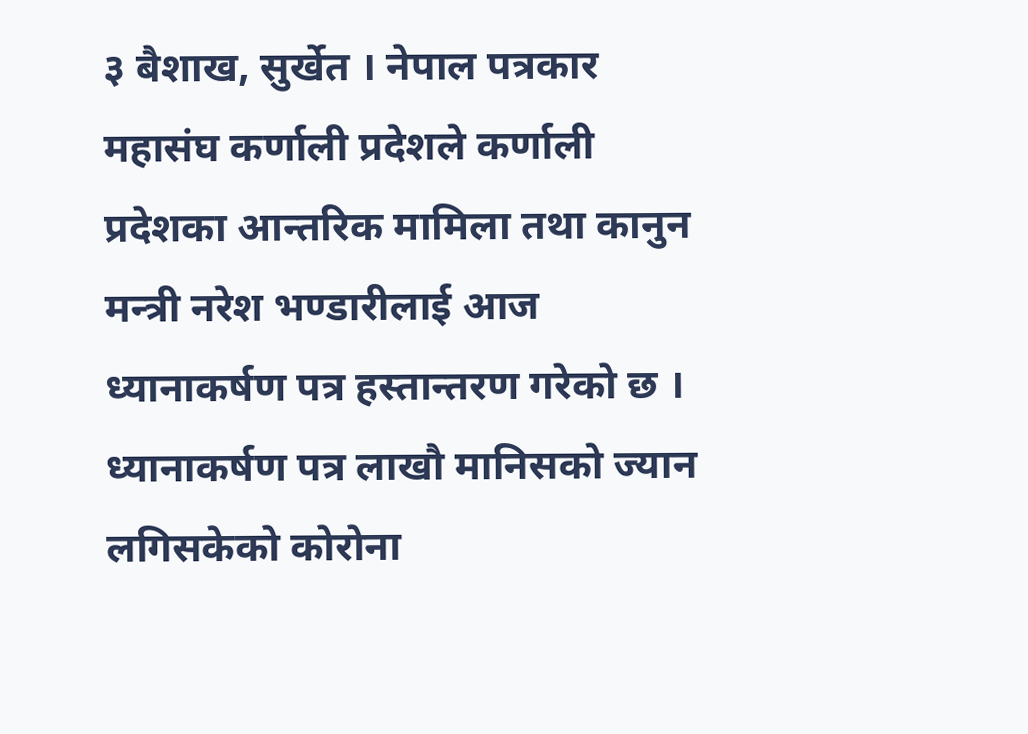३ बैशाख, सुर्खेत । नेपाल पत्रकार महासंघ कर्णाली प्रदेशले कर्णाली प्रदेशका आन्तरिक मामिला तथा कानुन मन्त्री नरेश भण्डारीलाई आज ध्यानाकर्षण पत्र हस्तान्तरण गरेको छ ।
ध्यानाकर्षण पत्र लाखौ मानिसको ज्यान लगिसकेको कोरोना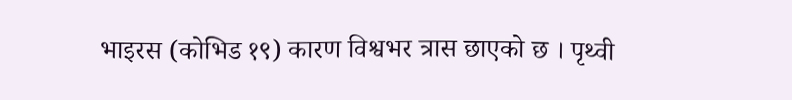भाइरस (कोभिड १९) कारण विश्वभर त्रास छाएको छ । पृथ्वी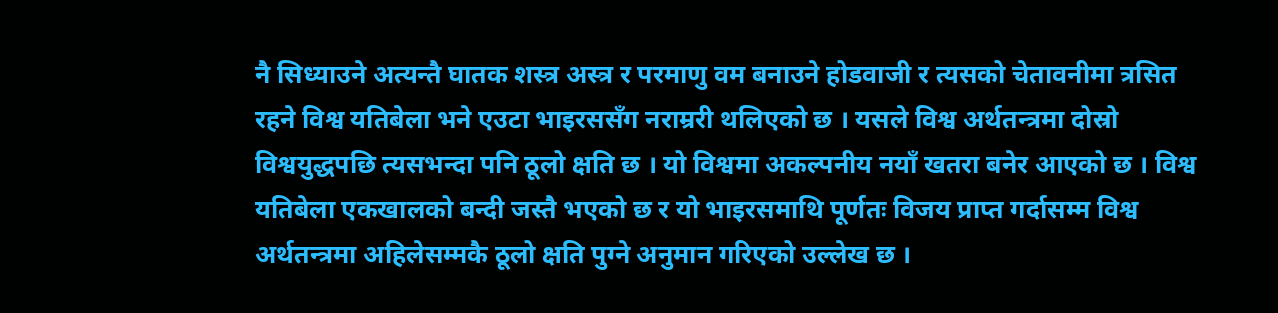नै सिध्याउने अत्यन्तै घातक शस्त्र अस्त्र र परमाणु वम बनाउने होडवाजी र त्यसको चेतावनीमा त्रसित रहने विश्व यतिबेला भने एउटा भाइरससँग नराम्ररी थलिएको छ । यसले विश्व अर्थतन्त्रमा दोस्रो विश्वयुद्धपछि त्यसभन्दा पनि ठूलो क्षति छ । यो विश्वमा अकल्पनीय नयाँ खतरा बनेर आएको छ । विश्व यतिबेला एकखालको बन्दी जस्तै भएको छ र यो भाइरसमाथि पूर्णतः विजय प्राप्त गर्दासम्म विश्व अर्थतन्त्रमा अहिलेसम्मकै ठूलो क्षति पुग्ने अनुमान गरिएको उल्लेख छ ।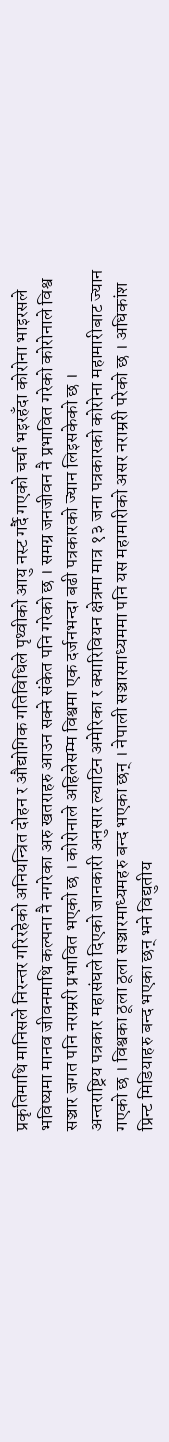प्रकृतिमाथि मानिसले निरन्तर गरिरहेको अनियन्त्रित दोहन र औद्योगिक गतिविधिले पृथ्वीको आयु नस्ट गर्दै गएको चर्चा भइरहँदा कोरोना भाइरसले भविष्यमा मानव जीवनमाथि कल्पना नै नगरेका अरु खतराहरु आउन सक्ने संकेत पनि गरेको छ । समग्र जनजीवन नै प्रभावित गरेको कोरोनाले विश्व सञ्चार जगत पनि नराम्ररी प्रभावित भएको छ । कोरोनाले अहिलेसम्म विश्वमा एक दर्जनभन्दा बढी पत्रकारको ज्यान लिइसकेको छ ।
अन्तराष्ट्रिय पत्रकार महासंघले दिएको जानकारी अनुसार ल्याटिन अमेरिका र क्यारिवियन क्षेत्रमा मात्र १३ जना पत्रकारको कोरोना महामारीबाट ज्यान गएको छ । विश्वका ठूला ठूला सञ्चारमाध्यमहरु बन्द भएका छन् । नेपाली सञ्चारमाध्यममा पनि यस महामारीको असर नराम्ररी परेको छ । अधिकांश प्रिन्ट मिडियाहरु बन्द भएका छन् भने विद्युतीय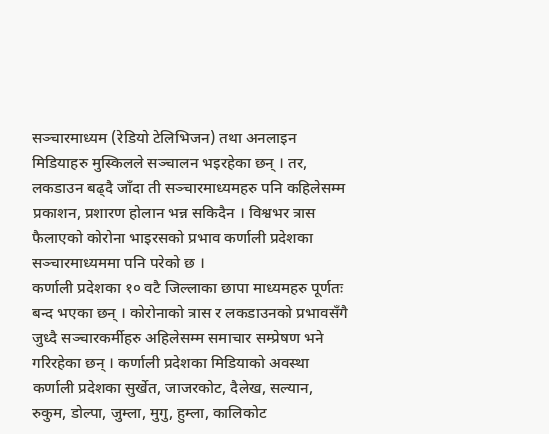सञ्चारमाध्यम (रेडियो टेलिभिजन) तथा अनलाइन मिडियाहरु मुस्किलले सञ्चालन भइरहेका छन् । तर, लकडाउन बढ्दै जाँदा ती सञ्चारमाध्यमहरु पनि कहिलेसम्म प्रकाशन, प्रशारण होलान भन्न सकिदैन । विश्वभर त्रास फैलाएको कोरोना भाइरसको प्रभाव कर्णाली प्रदेशका सञ्चारमाध्यममा पनि परेको छ ।
कर्णाली प्रदेशका १० वटै जिल्लाका छापा माध्यमहरु पूर्णतः बन्द भएका छन् । कोरोनाको त्रास र लकडाउनको प्रभावसँगै जुध्दै सञ्चारकर्मीहरु अहिलेसम्म समाचार सम्प्रेषण भने गरिरहेका छन् । कर्णाली प्रदेशका मिडियाको अवस्था कर्णाली प्रदेशका सुर्खेत, जाजरकोट, दैलेख, सल्यान, रुकुम, डोल्पा, जुम्ला, मुगु, हुम्ला, कालिकोट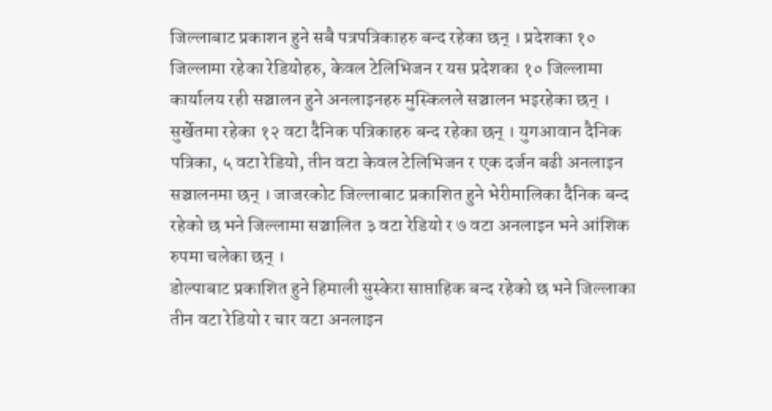जिल्लाबाट प्रकाशन हुने सबै पत्रपत्रिकाहरु बन्द रहेका छन् । प्रदेशका १० जिल्लामा रहेका रेडियोहरु, केवल टेलिभिजन र यस प्रदेशका १० जिल्लामा कार्यालय रही सञ्चालन हुने अनलाइनहरु मुस्किलले सञ्चालन भइरहेका छन् ।
सुर्खेतमा रहेका १२ वटा दैनिक पत्रिकाहरु बन्द रहेका छन् । युगआवान दैनिक पत्रिका, ५ वटा रेडियो, तीन वटा केवल टेलिभिजन र एक दर्जन बढी अनलाइन सञ्चालनमा छन् । जाजरकोट जिल्लाबाट प्रकाशित हुने भेरीमालिका दैनिक बन्द रहेको छ भने जिल्लामा सञ्चालित ३ वटा रेडियो र ७ वटा अनलाइन भने आंशिक रुपमा चलेका छन् ।
डोल्पाबाट प्रकाशित हुने हिमाली सुस्केरा साप्ताहिक बन्द रहेको छ भने जिल्लाका तीन वटा रेडियो र चार वटा अनलाइन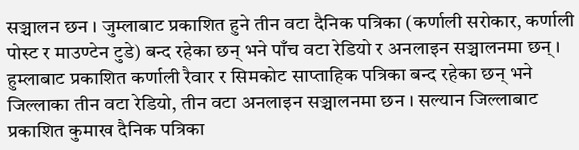सञ्चालन छन । जुम्लाबाट प्रकाशित हुने तीन वटा दैनिक पत्रिका (कर्णाली सरोकार, कर्णाली पोस्ट र माउण्टेन टुडे) बन्द रहेका छन् भने पाँच वटा रेडियो र अनलाइन सञ्चालनमा छन् । हुम्लाबाट प्रकाशित कर्णाली रैवार र सिमकोट साप्ताहिक पत्रिका बन्द रहेका छन् भने जिल्लाका तीन वटा रेडियो, तीन वटा अनलाइन सञ्चालनमा छन । सल्यान जिल्लाबाट प्रकाशित कुमाख दैनिक पत्रिका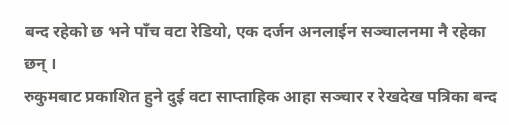बन्द रहेको छ भने पाँच वटा रेडियो, एक दर्जन अनलाईन सञ्चालनमा नै रहेका छन् ।
रुकुमबाट प्रकाशित हुने दुई वटा साप्ताहिक आहा सञ्चार र रेखदेख पत्रिका बन्द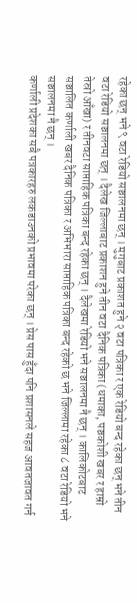रहेका छन् भने ९ वटा रेडियो सञ्चालनमा छन् । मुगुबाट प्रकाशत हुने २ वटा पत्रिका र एक रेडियो बन्द रहेका छन् भने तीन वटा रेडियो सञ्चालनमा छन् । दैलेख जिल्लाबाट प्रकाशन हुने तीन वटा दैनिक पत्रिका (धमाका, पञ्चकोशी खबर र हाम्रो तेस्रो आँखा) र तीनवटा साप्ताहिक पत्रिका बन्द रहेका छन् । दैलेखमा रेडियो भने सञ्चालनमा नै छन् । कालिकोटबाट सञ्चालित कर्णाली खबर दैनिक पत्रिका र अभिभारा साप्ताहिक पत्रिका बन्द रहेको छ भने जिल्लामा रहेका ८ वटा रेडियो भने सञ्चालनमा नै छन् ।
कर्णाली प्रदेशका सबै पत्रकारहरु लकडाउनको प्रभावमा परेका छन् । प्रेस पास हुँदा पनि प्रशासनले सहज आवतजावत गर्न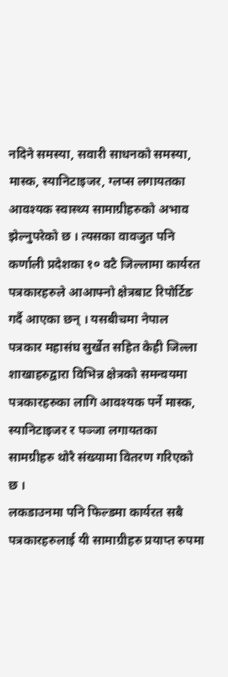नदिने समस्या, सवारी साधनको समस्या, मास्क, स्यानिटाइजर, ग्लप्स लगायतका आवश्यक स्वास्थ्य सामाग्रीहरुको अभाव झेल्नुपरेको छ । त्यसका वावजुत पनि कर्णाली प्रदेशका १० वटै जिल्लामा कार्यरत पत्रकारहरुले आआफ्नो क्षेत्रबाट रिपोर्टिङ गर्दै आएका छन् । यसबीचमा नेपाल पत्रकार महासंघ सुर्खेत सहित केही जिल्ला शाखाहरुद्वारा विभिन्न क्षेत्रको समन्वयमा पत्रकारहरुका लागि आवश्यक पर्ने मास्क, स्यानिटाइजर र पञ्जा लगायतका सामग्रीहरु थोरै संख्यामा वितरण गरिएको छ ।
लकडाउनमा पनि फिल्डमा कार्यरत सबै पत्रकारहरुलाई यी सामाग्रीहरु प्रयाप्त रुपमा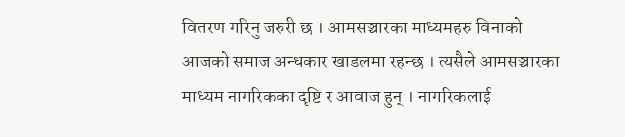वितरण गरिनु जरुरी छ । आमसञ्चारका माध्यमहरु विनाको आजको समाज अन्धकार खाडलमा रहन्छ । त्यसैले आमसञ्चारका माध्यम नागरिकका दृष्टि र आवाज हुन् । नागरिकलाई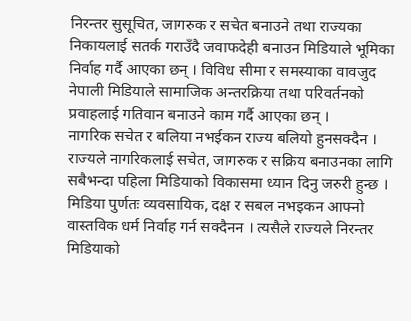निरन्तर सुसूचित, जागरुक र सचेत बनाउने तथा राज्यका निकायलाई सतर्क गराउँदै जवाफदेही बनाउन मिडियाले भूमिका निर्वाह गर्दै आएका छन् । विविध सीमा र समस्याका वावजुद नेपाली मिडियाले सामाजिक अन्तरक्रिया तथा परिवर्तनको प्रवाहलाई गतिवान बनाउने काम गर्दै आएका छन् ।
नागरिक सचेत र बलिया नभईकन राज्य बलियो हुनसक्दैन । राज्यले नागरिकलाई सचेत, जागरुक र सक्रिय बनाउनका लागि सबैभन्दा पहिला मिडियाको विकासमा ध्यान दिनु जरुरी हुन्छ । मिडिया पुर्णतः व्यवसायिक, दक्ष र सबल नभइकन आफ्नो वास्तविक धर्म निर्वाह गर्न सक्दैनन । त्यसैले राज्यले निरन्तर मिडियाको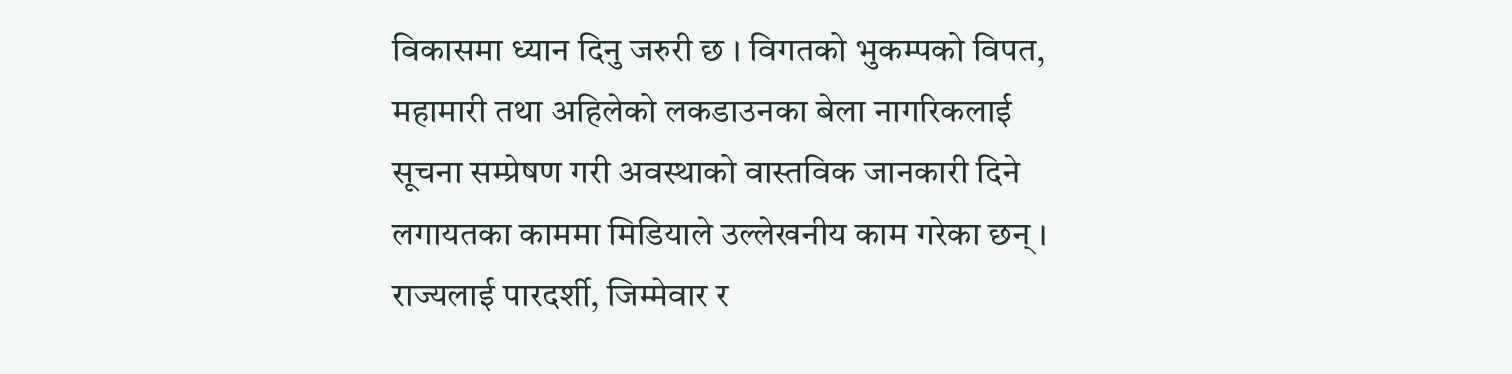विकासमा ध्यान दिनु जरुरी छ । विगतको भुकम्पको विपत, महामारी तथा अहिलेको लकडाउनका बेला नागरिकलाई सूचना सम्प्रेषण गरी अवस्थाको वास्तविक जानकारी दिने लगायतका काममा मिडियाले उल्लेखनीय काम गरेका छन् । राज्यलाई पारदर्शी, जिम्मेवार र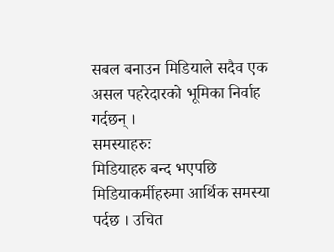सबल बनाउन मिडियाले सदैव एक असल पहरेदारको भूमिका निर्वाह गर्दछन् ।
समस्याहरुः
मिडियाहरु बन्द भएपछि मिडियाकर्मीहरुमा आर्थिक समस्या पर्दछ । उचित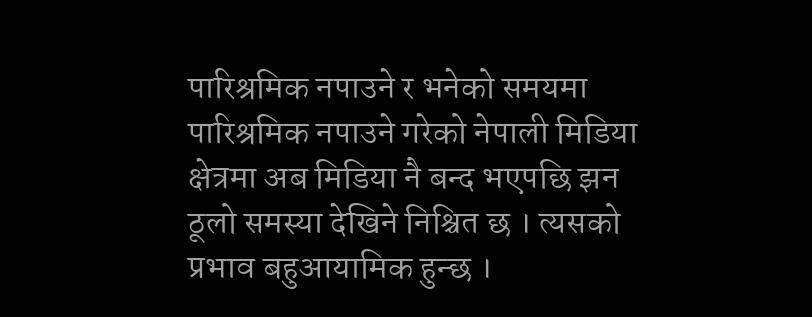पारिश्रमिक नपाउने र भनेको समयमा पारिश्रमिक नपाउने गरेको नेपाली मिडिया क्षेत्रमा अब मिडिया नै बन्द भएपछि झन ठूलो समस्या देखिने निश्चित छ । त्यसको प्रभाव बहुआयामिक हुन्छ ।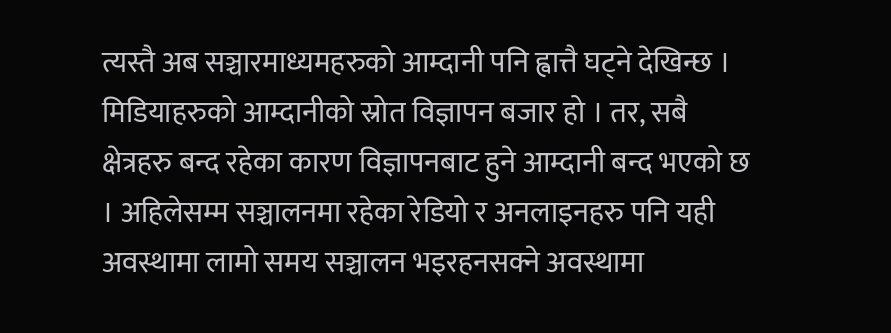त्यस्तै अब सञ्चारमाध्यमहरुको आम्दानी पनि ह्वात्तै घट्ने देखिन्छ । मिडियाहरुको आम्दानीको स्रोत विज्ञापन बजार हो । तर, सबै क्षेत्रहरु बन्द रहेका कारण विज्ञापनबाट हुने आम्दानी बन्द भएको छ । अहिलेसम्म सञ्चालनमा रहेका रेडियो र अनलाइनहरु पनि यही अवस्थामा लामो समय सञ्चालन भइरहनसक्ने अवस्थामा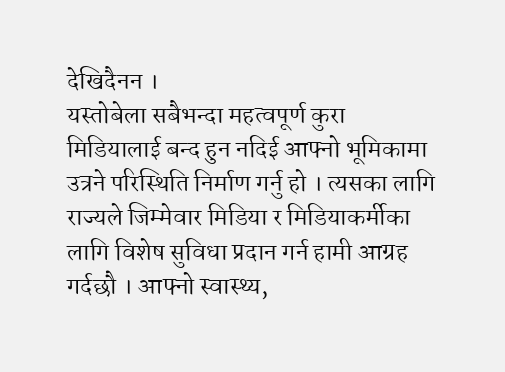देखिदैनन ।
यस्तोबेला सबैभन्दा महत्वपूर्ण कुरा मिडियालाई बन्द हुन नदिई आफ्नो भूमिकामा उत्रने परिस्थिति निर्माण गर्नु हो । त्यसका लागि राज्यले जिम्मेवार मिडिया र मिडियाकर्मीका लागि विशेष सुविधा प्रदान गर्न हामी आग्रह गर्दछौ । आफ्नो स्वास्थ्य,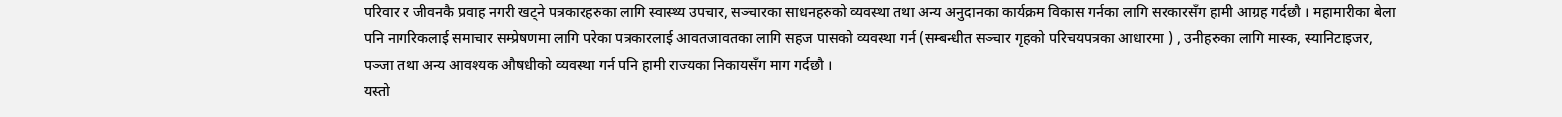परिवार र जीवनकै प्रवाह नगरी खट्ने पत्रकारहरुका लागि स्वास्थ्य उपचार, सञ्चारका साधनहरुको व्यवस्था तथा अन्य अनुदानका कार्यक्रम विकास गर्नका लागि सरकारसँग हामी आग्रह गर्दछौ । महामारीका बेला पनि नागरिकलाई समाचार सम्प्रेषणमा लागि परेका पत्रकारलाई आवतजावतका लागि सहज पासको व्यवस्था गर्न (सम्बन्धीत सञ्चार गृहको परिचयपत्रका आधारमा ) , उनीहरुका लागि मास्क, स्यानिटाइजर, पञ्जा तथा अन्य आवश्यक औषधीको व्यवस्था गर्न पनि हामी राज्यका निकायसँग माग गर्दछौ ।
यस्तो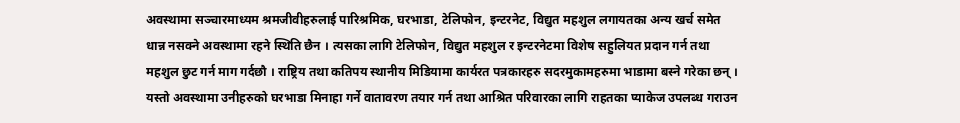अवस्थामा सञ्चारमाध्यम श्रमजीवीहरुलाई पारिश्रमिक, घरभाडा, टेलिफोन, इन्टरनेट, विद्युत महशुल लगायतका अन्य खर्च समेत धान्न नसक्ने अवस्थामा रहने स्थिति छैन । त्यसका लागि टेलिफोन, विद्युत महशुल र इन्टरनेटमा विशेष सहुलियत प्रदान गर्न तथा महशुल छुट गर्न माग गर्दछौ । राष्ट्रिय तथा कतिपय स्थानीय मिडियामा कार्यरत पत्रकारहरु सदरमुकामहरुमा भाडामा बस्ने गरेका छन् । यस्तो अवस्थामा उनीहरुको घरभाडा मिनाहा गर्ने वातावरण तयार गर्न तथा आश्रित परिवारका लागि राहतका प्याकेज उपलब्ध गराउन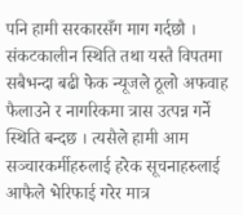पनि हामी सरकारसँग माग गर्दछौ ।
संकटकालीन स्थिति तथा यस्तै विपतमा सबैभन्दा बढी फेक न्यूजले ठूलो अफवाह फैलाउने र नागरिकमा त्रास उत्पन्न गर्ने स्थिति बन्दछ । त्यसैले हामी आम सञ्चारकर्मीहरुलाई हरेक सूचनाहरुलाई आफैले भेरिफाई गरेर मात्र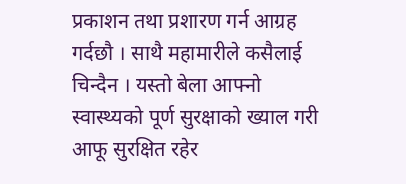प्रकाशन तथा प्रशारण गर्न आग्रह गर्दछौ । साथै महामारीले कसैलाई चिन्दैन । यस्तो बेला आफ्नो स्वास्थ्यको पूर्ण सुरक्षाको ख्याल गरी आफू सुरक्षित रहेर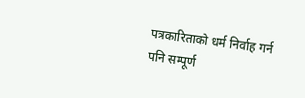पत्रकारिताको धर्म निर्वाह गर्न पनि सम्पूर्ण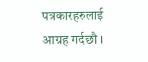पत्रकारहरुलाई आग्रह गर्दछौ ।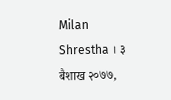Milan Shrestha । ३ बैशाख २०७७,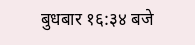बुधबार १६:३४ बजे